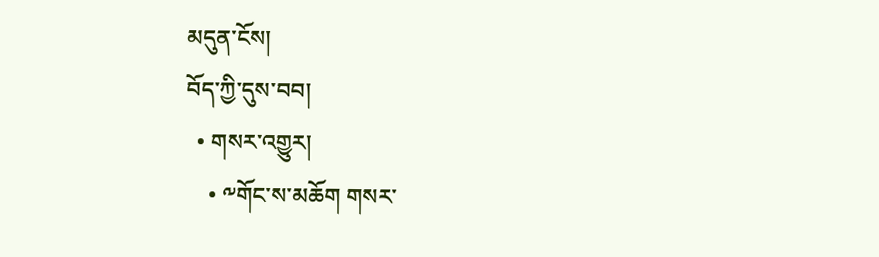མདུན་ངོས།
བོད་ཀྱི་དུས་བབ།
  • གསར་འགྱུར།
    • ༸གོང་ས་མཆོག གསར་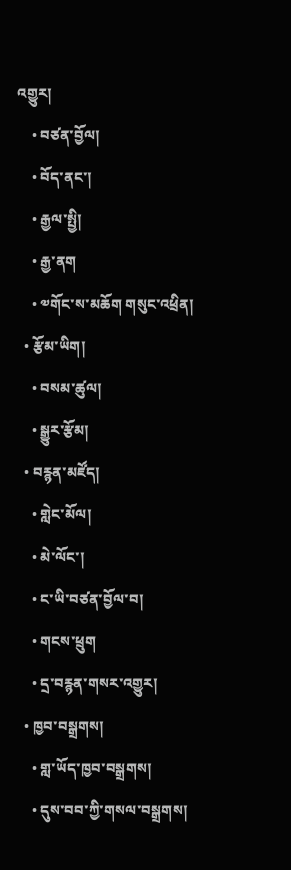འགྱུར།
    • བཙན་བྱོལ།
    • བོད་ནང་།
    • རྒྱལ་སྤྱི།
    • རྒྱ་ནག
    • ༧གོང་ས་མཆོག གསུང་འཕྲིན།
  • རྩོམ་ཡིག།
    • བསམ་ཚུལ།
    • སྒྱུར་རྩོམ།
  • བརྙན་མཛོད།
    • གླེང་མོལ།
    • མེ་ལོང་།
    • ང་ཡི་བཙན་བྱོལ་བ།
    • གངས་ཕྲུག
    • དྲ་བརྙན་གསར་འགྱུར།
  • ཁྱབ་བསྒྲགས།
    • གླ་ཡོད་ཁྱབ་བསྒྲགས།
    • དུས་བབ་ཀྱི་གསལ་བསྒྲགས།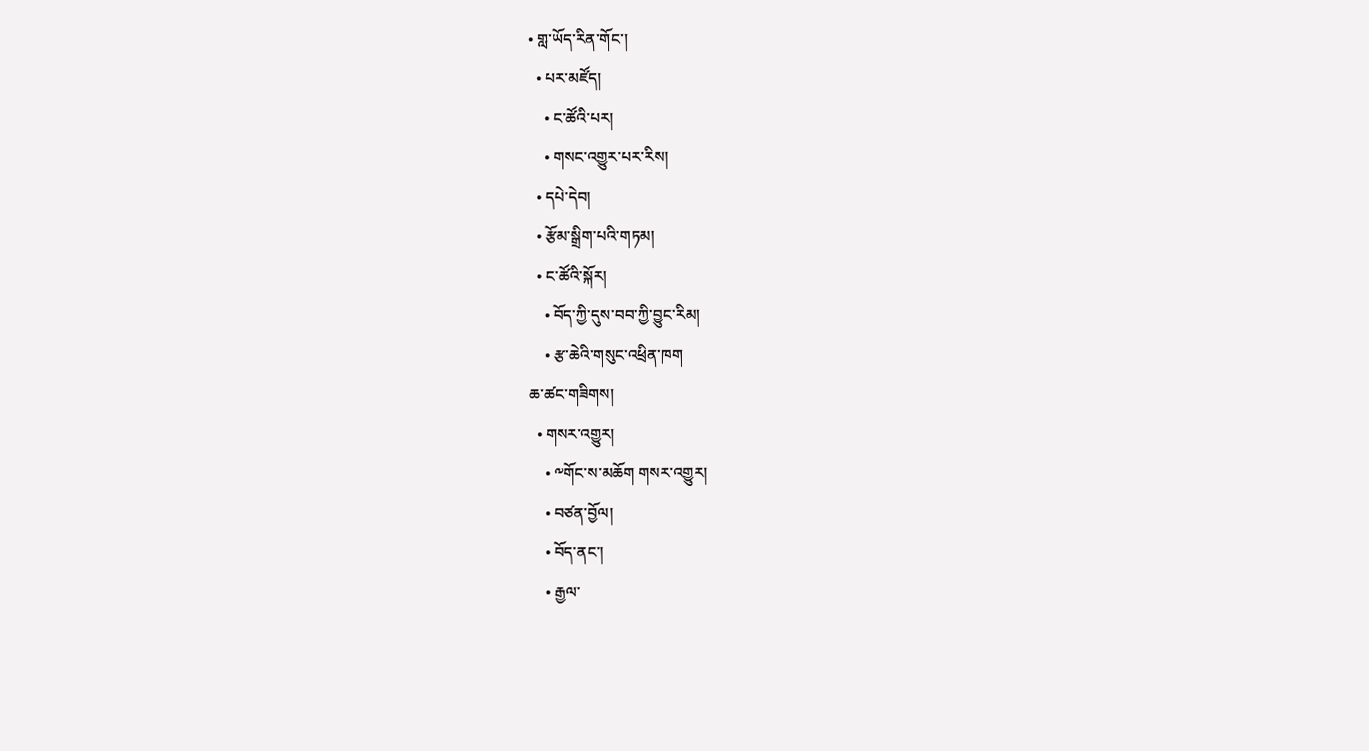• གླ་ཡོད་རིན་གོང་།
  • པར་མཛོད།
    • ང་ཚོའི་པར།
    • གསང་འགྱུར་པར་རིས།
  • དཔེ་དེབ།
  • རྩོམ་སྒྲིག་པའི་གཏམ།
  • ང་ཚོའི་སྐོར།
    • བོད་ཀྱི་དུས་བབ་ཀྱི་བྱུང་རིམ།
    • རྩ་ཆེའི་གསུང་འཕྲིན་ཁག
ཆ་ཚང་གཟིགས།
  • གསར་འགྱུར།
    • ༸གོང་ས་མཆོག གསར་འགྱུར།
    • བཙན་བྱོལ།
    • བོད་ནང་།
    • རྒྱལ་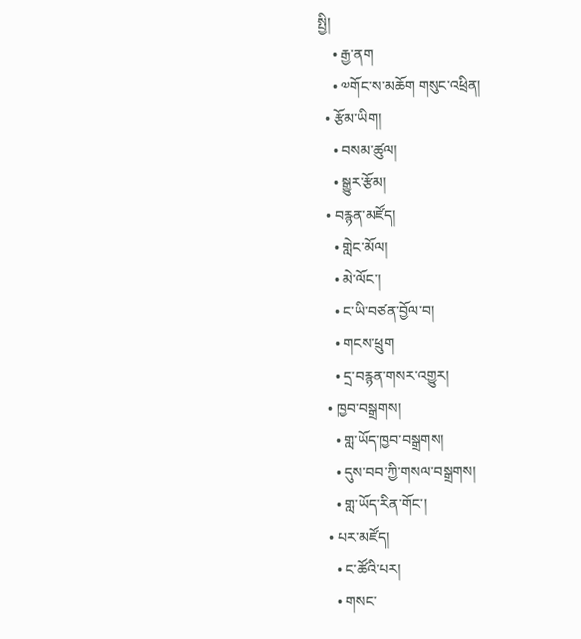སྤྱི།
    • རྒྱ་ནག
    • ༧གོང་ས་མཆོག གསུང་འཕྲིན།
  • རྩོམ་ཡིག།
    • བསམ་ཚུལ།
    • སྒྱུར་རྩོམ།
  • བརྙན་མཛོད།
    • གླེང་མོལ།
    • མེ་ལོང་།
    • ང་ཡི་བཙན་བྱོལ་བ།
    • གངས་ཕྲུག
    • དྲ་བརྙན་གསར་འགྱུར།
  • ཁྱབ་བསྒྲགས།
    • གླ་ཡོད་ཁྱབ་བསྒྲགས།
    • དུས་བབ་ཀྱི་གསལ་བསྒྲགས།
    • གླ་ཡོད་རིན་གོང་།
  • པར་མཛོད།
    • ང་ཚོའི་པར།
    • གསང་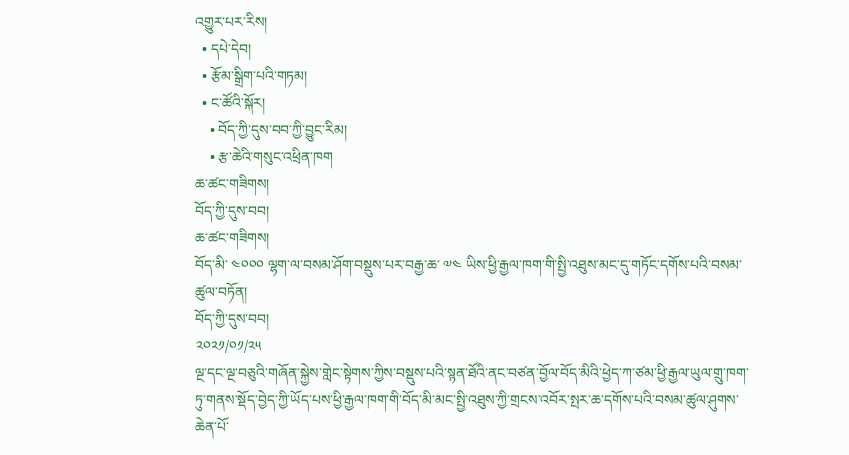འགྱུར་པར་རིས།
  • དཔེ་དེབ།
  • རྩོམ་སྒྲིག་པའི་གཏམ།
  • ང་ཚོའི་སྐོར།
    • བོད་ཀྱི་དུས་བབ་ཀྱི་བྱུང་རིམ།
    • རྩ་ཆེའི་གསུང་འཕྲིན་ཁག
ཆ་ཚང་གཟིགས།
བོད་ཀྱི་དུས་བབ།
ཆ་ཚང་གཟིགས།
བོད་མི་ ༤༠༠༠ ལྷག་ལ་བསམ་ཤོག་བསྡུས་པར་བརྒྱ་ཆ་ ༧༤ ཡིས་ཕྱི་རྒྱལ་ཁག་གི་སྤྱི་འཐུས་མང་དུ་གཏོང་དགོས་པའི་བསམ་ཚུལ་བཏོན།
བོད་ཀྱི་དུས་བབ།
༢༠༢༡/༠༡/༢༥
ལྔ་དང་ལྔ་བཅུའི་གཞོན་སྐྱེས་གླེང་སྟེགས་ཀྱིས་བསྡུས་པའི་སྙན་ཐོའི་ནང་བཙན་བྱོལ་བོད་མིའི་ཕྱེད་ཀ་ཙམ་ཕྱི་རྒྱལ་ཡུལ་གྲུ་ཁག་ཏུ་གནས་སྡོད་བྱེད་ཀྱི་ཡོད་པས་ཕྱི་རྒྱལ་ཁག་གི་བོད་མི་མང་སྤྱི་འཐུས་ཀྱི་གྲངས་འབོར་སྤར་ཆ་དགོས་པའི་བསམ་ཚུལ་ཤུགས་ཆེན་པོ་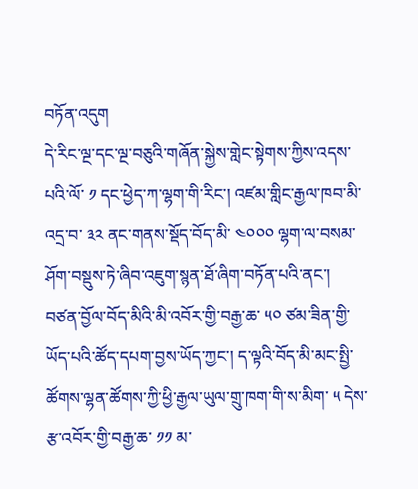བཏོན་འདུག
དེ་རིང་ལྔ་དང་ལྔ་བཅུའི་གཞོན་སྐྱེས་གླེང་སྟེགས་ཀྱིས་འདས་པའི་ལོ་ ༡ དང་ཕྱེད་ཀ་ལྷག་གི་རིང་། འཛམ་གླིང་རྒྱལ་ཁབ་མི་འདྲ་བ་ ༣༢ ནང་གནས་སྡོད་བོད་མི་ ༤༠༠༠ ལྷག་ལ་བསམ་ཤོག་བསྡུས་ཏེ་ཞིབ་འཇུག་སྙན་ཐོ་ཞིག་བཏོན་པའི་ནང་། བཙན་བྱོལ་བོད་མིའི་མི་འབོར་གྱི་བརྒྱ་ཆ་ ༥༠ ཙམ་ཟིན་གྱི་ཡོད་པའི་ཚོད་དཔག་བྱས་ཡོད་ཀྱང་། ད་ལྟའི་བོད་མི་མང་སྤྱི་ཚོགས་ལྷན་ཚོགས་ཀྱི་ཕྱི་རྒྱལ་ཡུལ་གྲུ་ཁག་གི་ས་མིག་ ༥ དེས་རྩ་འབོར་གྱི་བརྒྱ་ཆ་ ༡༡ མ་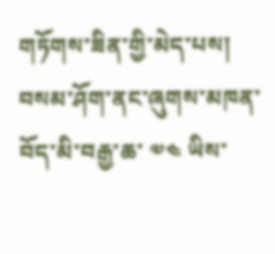གཏོགས་ཟིན་གྱི་མེད་པས། བསམ་ཤོག་ནང་ཞུགས་མཁན་བོད་མི་བརྒྱ་ཆ་ ༧༤ ཡིས་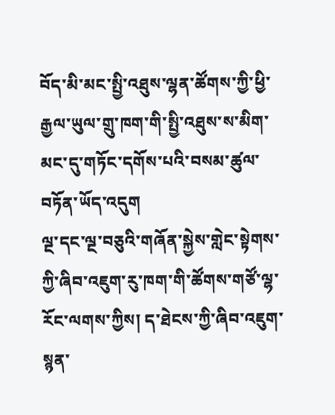བོད་མི་མང་སྤྱི་འཐུས་ལྷན་ཚོགས་ཀྱི་ཕྱི་རྒྱལ་ཡུལ་གྲུ་ཁག་གི་སྤྱི་འཐུས་ས་མིག་མང་དུ་གཏོང་དགོས་པའི་བསམ་ཚུལ་བཏོན་ཡོད་འདུག
ལྔ་དང་ལྔ་བཅུའི་གཞོན་སྐྱེས་གླེང་སྟེགས་ཀྱི་ཞིབ་འཇུག་རུ་ཁག་གི་ཚོགས་གཙོ་ལྷ་རོང་ལགས་ཀྱིས། ད་ཐེངས་ཀྱི་ཞིབ་འཇུག་སྙན་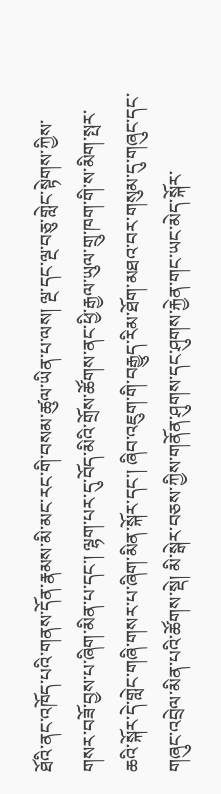ཐོའི་ནང་འཁོད་པའི་གནས་དོན་རྣམས་མི་མང་རང་གི་བསམ་ཚུལ་ཡིན་པ་ལས། ལྔ་དང་ལྔ་བཅུ་གླེང་སྟེགས་ཀྱིས་གསར་བཟོ་བྱས་པ་ཞིག་མིན་པ་དང་། ལྷག་པར་དུ་བོད་མིའི་གྲོས་ཚོགས་ནང་ཕྱི་རྒྱལ་ཡུལ་གྲུ་ཁག་གི་ས་མིག་སྤར་ཆའི་སྐོར་དེ་གླེང་གཞི་གསར་པ་ཞིག་མིན་སྐོར་དང་། ཞིབ་འཇུག་གི་བརྒྱུད་རིམ་ཐོག་མཐའ་བར་གསུམ་དུ་གཞུང་དང་གཞུང་འབྲེལ་མིན་པའི་ཚོགས་སྡེ། མི་སྒེར་བཅས་ཀྱིས་གནོན་ཤུགས་དང་ཤུགས་རྐྱེན་གང་ཡང་མེད་སྐོར་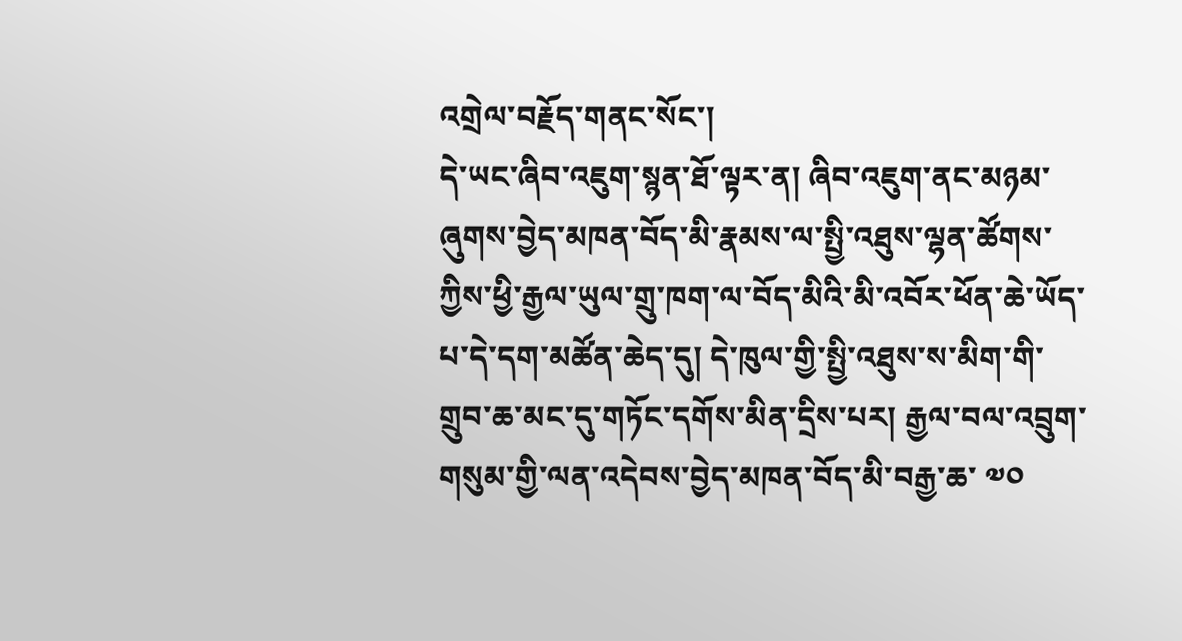འགྲེལ་བརྗོད་གནང་སོང་།
དེ་ཡང་ཞིབ་འཇུག་སྙན་ཐོ་ལྟར་ན། ཞིབ་འཇུག་ནང་མཉམ་ཞུགས་བྱེད་མཁན་བོད་མི་རྣམས་ལ་སྤྱི་འཐུས་ལྷན་ཚོགས་ཀྱིས་ཕྱི་རྒྱལ་ཡུལ་གྲུ་ཁག་ལ་བོད་མིའི་མི་འབོར་ཕོན་ཆེ་ཡོད་པ་དེ་དག་མཚོན་ཆེད་དུ། དེ་ཁུལ་གྱི་སྤྱི་འཐུས་ས་མིག་གི་གྲུབ་ཆ་མང་དུ་གཏོང་དགོས་མིན་དྲིས་པར། རྒྱལ་བལ་འབྲུག་གསུམ་གྱི་ལན་འདེབས་བྱེད་མཁན་བོད་མི་བརྒྱ་ཆ་ ༧༠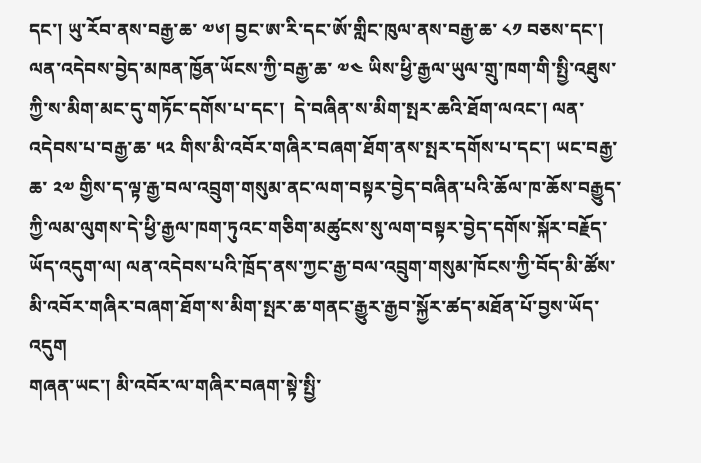དང་། ཡུ་རོབ་ནས་བརྒྱ་ཆ་ ༧༦། བྱང་ཨ་རི་དང་ཨོ་གླིང་ཁུལ་ནས་བརྒྱ་ཆ་ ༨༡ བཅས་དང་། ལན་འདེབས་བྱེད་མཁན་ཁྱོན་ཡོངས་ཀྱི་བརྒྱ་ཆ་ ༧༤ ཡིས་ཕྱི་རྒྱལ་ཡུལ་གྲུ་ཁག་གི་སྤྱི་འཐུས་ཀྱི་ས་མིག་མང་དུ་གཏོང་དགོས་པ་དང་།  དེ་བཞིན་ས་མིག་སྤར་ཆའི་ཐོག་ལའང་། ལན་འདེབས་པ་བརྒྱ་ཆ་ ༥༢ གིས་མི་འབོར་གཞིར་བཞག་ཐོག་ནས་སྤར་དགོས་པ་དང་། ཡང་བརྒྱ་ཆ་ ༢༧ གྱིས་ད་ལྟ་རྒྱ་བལ་འབྲུག་གསུམ་ནང་ལག་བསྟར་བྱེད་བཞིན་པའི་ཆོལ་ཁ་ཆོས་བརྒྱུད་ཀྱི་ལམ་ལུགས་དེ་ཕྱི་རྒྱལ་ཁག་ཏུའང་གཅིག་མཚུངས་སུ་ལག་བསྟར་བྱེད་དགོས་སྐོར་བརྗོད་ཡོད་འདུག་ལ། ལན་འདེབས་པའི་ཁྲོད་ནས་ཀྱང་རྒྱ་བལ་འབྲུག་གསུམ་ཁོངས་ཀྱི་བོད་མི་ཚོས་མི་འབོར་གཞིར་བཞག་ཐོག་ས་མིག་སྤར་ཆ་གནང་རྒྱུར་རྒྱབ་སྐྱོར་ཚད་མཐོན་པོ་བྱས་ཡོད་འདུག
གཞན་ཡང་། མི་འབོར་ལ་གཞིར་བཞག་སྟེ་སྤྱི་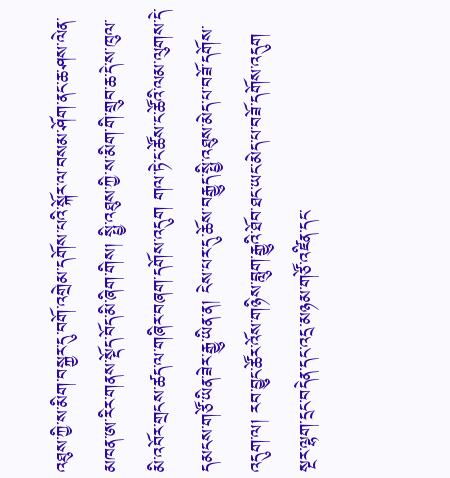འཐུས་ཀྱི་ས་མིག་བསྐྱར་དུ་བགོ་འགྲེམ་དགོས་པའི་སྐོར་ལ་བསམ་ཤོག་ནང་ཆ་ཤས་ལེན་མཁན་ཨ་རིར་གནས་སྡོད་བོད་མི་ཞིག་གིས། སྤྱི་འཐུས་ཀྱི་ས་མིག་གི་གྲུབ་ཆ་དེ་ས་ཁུལ་མི་འབོར་གྲངས་ཚད་ལ་གཞིར་བཞག་དགོས་འདུག གལ་ཏེ་ང་ཚོས་ང་ཚོའི་ལམ་ལུགས་དེ་དམངས་གཙོ་ཡིན་ཟེར་རྒྱུ་ཡིན་ན། ངེས་པར་དུ་ཆོས་བརྒྱུད་སྤྱི་འཐུས་མེད་པ་བཟོ་དགོས་འདུག་ལ། རབ་བྱུང་ཚོར་འོས་གཉིས་བླུག་རྒྱུའི་ཐོབ་ཐང་ཡང་མེད་པ་བཟོ་དགོས་འདུག སྔར་ལྷག་དྲང་བདེན་དང་འདྲ་མཉམ་གཙོ་འཛིན་དང་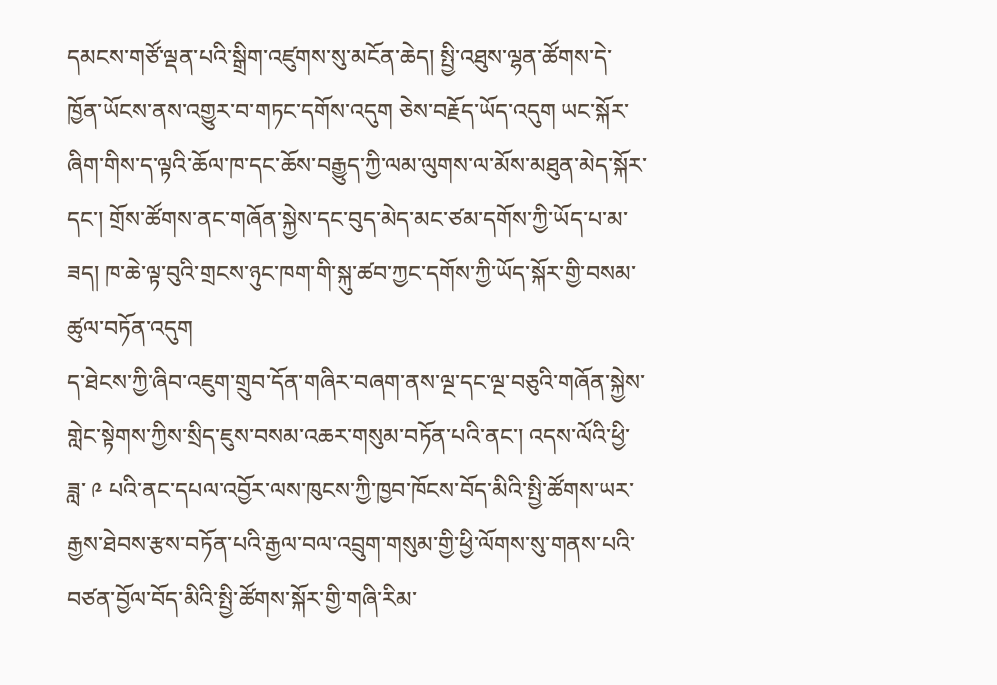དམངས་གཙོ་ལྡན་པའི་སྒྲིག་འཛུགས་སུ་མངོན་ཆེད། སྤྱི་འཐུས་ལྷན་ཚོགས་དེ་ཁྱོན་ཡོངས་ནས་འགྱུར་བ་གཏང་དགོས་འདུག ཅེས་བརྗོད་ཡོད་འདུག ཡང་སྐོར་ཞིག་གིས་ད་ལྟའི་ཆོལ་ཁ་དང་ཆོས་བརྒྱུད་ཀྱི་ལམ་ལུགས་ལ་མོས་མཐུན་མེད་སྐོར་དང་། གྲོས་ཚོགས་ནང་གཞོན་སྐྱེས་དང་བུད་མེད་མང་ཙམ་དགོས་ཀྱི་ཡོད་པ་མ་ཟད། ཁ་ཆེ་ལྟ་བུའི་གྲངས་ཉུང་ཁག་གི་སྐུ་ཚབ་ཀྱང་དགོས་ཀྱི་ཡོད་སྐོར་གྱི་བསམ་ཚུལ་བཏོན་འདུག
ད་ཐེངས་ཀྱི་ཞིབ་འཇུག་གྲུབ་དོན་གཞིར་བཞག་ནས་ལྔ་དང་ལྔ་བཅུའི་གཞོན་སྐྱེས་གླེང་སྟེགས་ཀྱིས་སྲིད་ཇུས་བསམ་འཆར་གསུམ་བཏོན་པའི་ནང་། འདས་ལོའི་ཕྱི་ཟླ་ ༩ པའི་ནང་དཔལ་འབྱོར་ལས་ཁུངས་ཀྱི་ཁྱབ་ཁོངས་བོད་མིའི་སྤྱི་ཚོགས་ཡར་རྒྱས་ཐེབས་རྩས་བཏོན་པའི་རྒྱལ་བལ་འབྲུག་གསུམ་གྱི་ཕྱི་ལོགས་སུ་གནས་པའི་བཙན་བྱོལ་བོད་མིའི་སྤྱི་ཚོགས་སྐོར་གྱི་གཞི་རིམ་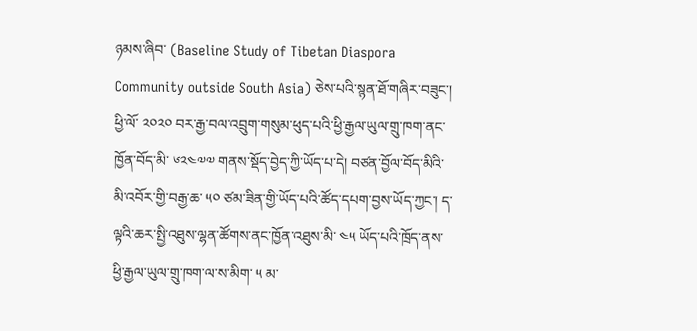ཉམས་ཞིབ་ (Baseline Study of Tibetan Diaspora Community outside South Asia) ཅེས་པའི་སྙན་ཐོ་གཞིར་བཟུང་། ཕྱི་ལོ་ ༢༠༢༠ བར་རྒྱ་བལ་འབྲུག་གསུམ་ཕུད་པའི་ཕྱི་རྒྱལ་ཡུལ་གྲུ་ཁག་ནང་ཁྱོན་བོད་མི་ ༦༢༤༧༧ གནས་སྡོད་བྱེད་ཀྱི་ཡོད་པ་དེ། བཙན་བྱོལ་བོད་མིའི་མི་འབོར་གྱི་བརྒྱ་ཆ་ ༥༠ ཙམ་ཟིན་གྱི་ཡོད་པའི་ཚོད་དཔག་བྱས་ཡོད་ཀྱང་། ད་ལྟའི་ཆར་སྤྱི་འཐུས་ལྷན་ཚོགས་ནང་ཁྱོན་འཐུས་མི་ ༤༥ ཡོད་པའི་ཁྲོད་ནས་ཕྱི་རྒྱལ་ཡུལ་གྲུ་ཁག་ལ་ས་མིག་ ༥ མ་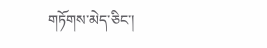གཏོགས་མེད་ཅིང་།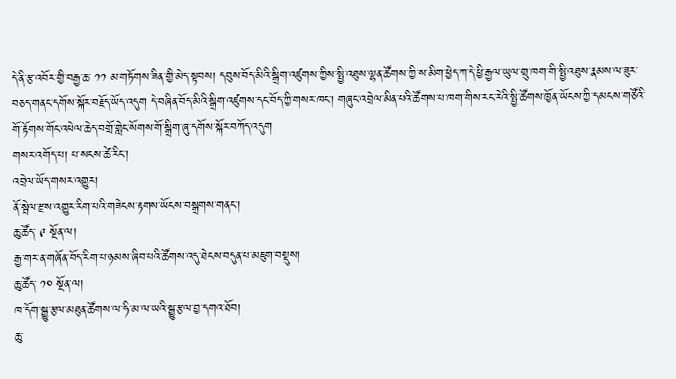དེ་ནི་རྩ་འབོར་གྱི་བརྒྱ་ཆ་ ༡༡ མ་གཏོགས་ཟིན་གྱི་མེད་སྟབས། དབུས་བོད་མིའི་སྒྲིག་འཛུགས་ཀྱིས་སྤྱི་འཐུས་ལྷན་ཚོགས་ཀྱི་ས་མིག་ཕྱེད་ཀ་དེ་ཕྱི་རྒྱལ་ཡུལ་གྲུ་ཁག་གི་སྤྱི་འཐུས་རྣམས་ལ་ཟུར་བཅད་གནང་དགོས་སྐོར་བརྗོད་ཡོད་འདུག དེ་བཞིན་བོད་མིའི་སྒྲིག་འཛུགས་དང་བོད་ཀྱི་གསར་ཁང་། གཞུང་འབྲེལ་མིན་པའི་ཚོགས་པ་ཁག་གིས་རང་རེའི་སྤྱི་ཚོགས་ཁྱོན་ཡོངས་ཀྱི་དམངས་གཙོའི་གོ་རྟོགས་གོང་འཕེལ་ཆེད་བགྲོ་གླེང་སོགས་གོ་སྒྲིག་ཞུ་དགོས་སྐོར་བཀོད་འདུག
གསར་འགོད་པ། པ་སངས་ཚེ་རིང་།
འབྲེལ་ཡོད་གསར་འགྱུར།
ནོ་སྦེལ་རྫས་འགྱུར་རིག་པའི་གཟེངས་རྟགས་ཡོངས་བསྒྲགས་གནང་།
ཆུ་ཚོད་ ༩ སྔོན་ལ།
རྒྱ་གར་ན་གཞོན་བོད་རིག་པ་ཉམས་ཞིབ་པའི་ཚོགས་འདུ་ཐེངས་བདུན་པ་མཇུག་བསྡུས།
ཆུ་ཚོད་ ༡༠ སྔོན་ལ།
ཁ་དོག་སྒྱུ་རྩལ་མཐུན་ཚོགས་ལ་ཧི་མ་ལ་ཡའི་སྒྱུ་རྩལ་བྱ་དགའ་ཐོབ།
ཆུ་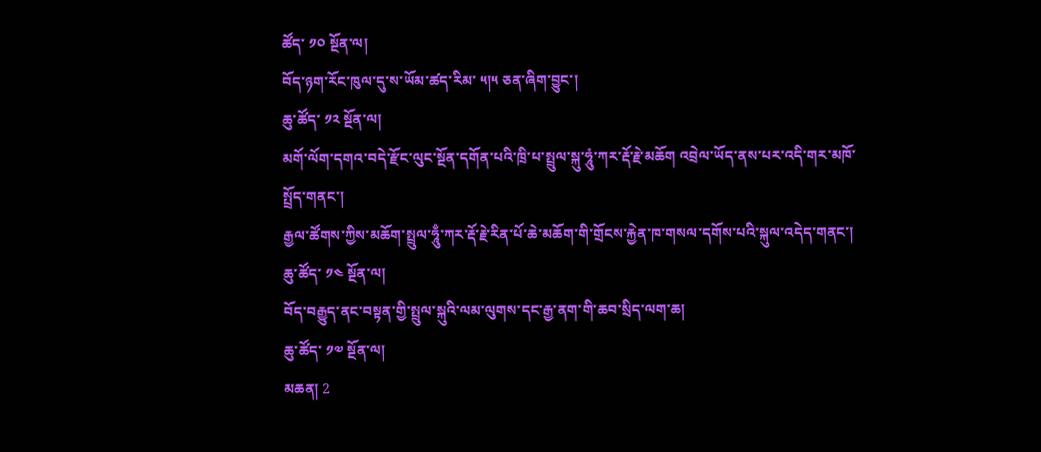ཚོད་ ༡༠ སྔོན་ལ།
བོད་ཉག་རོང་ཁུལ་དུ་ས་ཡོམ་ཚད་རིམ་ ༥།༥ ཅན་ཞིག་བྱུང་།
ཆུ་ཚོད་ ༡༢ སྔོན་ལ།
མགོ་ལོག་དགའ་བདེ་རྫོང་ལུང་སྔོན་དགོན་པའི་ཁྲི་པ་སྤྲུལ་སྐུ་ཧཱུཾ་ཀར་རྡོ་རྗེ་མཆོག འབྲེལ་ཡོད་ནས་པར་འདི་གར་མཁོ་སྤྲོད་གནང་།
རྒྱལ་ཚོགས་ཀྱིས་མཆོག་སྤྲུལ་ཧཱུྃ་ཀར་རྡོ་རྗེ་རིན་པོ་ཆེ་མཆོག་གི་གྲོངས་རྐྱེན་ཁ་གསལ་དགོས་པའི་སྐུལ་འདེད་གནང་།
ཆུ་ཚོད་ ༡༤ སྔོན་ལ།
བོད་བརྒྱུད་ནང་བསྟན་གྱི་སྤྲུལ་སྐུའི་ལམ་ལུགས་དང་རྒྱ་ནག་གི་ཆབ་སྲིད་ལག་ཆ།
ཆུ་ཚོད་ ༡༧ སྔོན་ལ།
མཆན། 2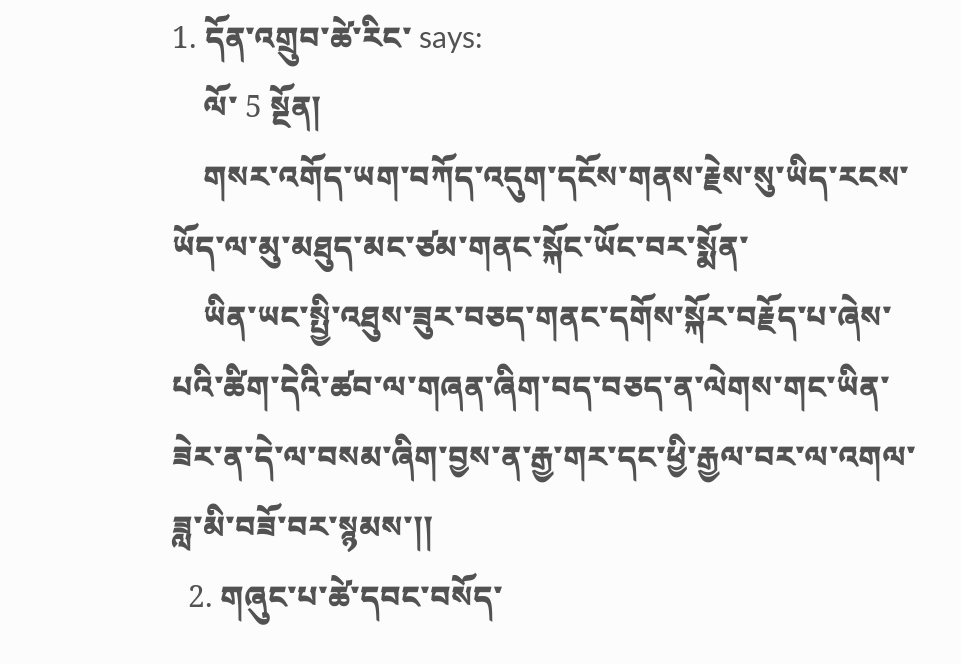1. དོན་འགྲུབ་ཚེ་རིང་ says:
    ལོ་ 5 སྔོན།
    གསར་འགོད་ཡག་བཀོད་འདུག་དངོས་གནས་རྗེས་སུ་ཡིད་རངས་ཡོད་ལ་མུ་མཐུད་མང་ཙམ་གནང་སྐོང་ཡོང་བར་སྨོན་
    ཡིན་ཡང་སྤྱི་འཐུས་ཟུར་བཅད་གནང་དགོས་སྐོར་བརྗོད་པ་ཞེས་པའི་ཚིག་དེའི་ཚབ་ལ་གཞན་ཞིག་བད་བཅད་ན་ལེགས་གང་ཡིན་ཟེར་ན་དེ་ལ་བསམ་ཞིག་བྱས་ན་རྒྱ་གར་དང་ཕྱི་རྒྱལ་བར་ལ་འགལ་ཟླ་མི་བཟོ་བར་སྙམས་།།
  2. གཞུང་པ་ཚེ་དབང་བསོད་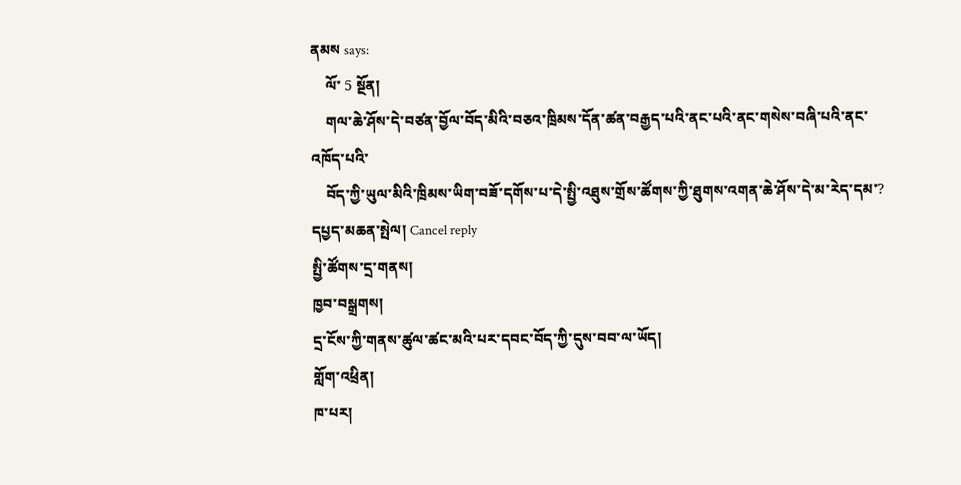ནམས says:
    ལོ་ 5 སྔོན།
    གལ་ཆེ་ཤོས་དེ་བཙན་བྱོལ་བོད་མིའི་བཅའ་ཁྲིམས་དོན་ཚན་བརྒྱད་པའི་ནང་པའི་ནང་གསེས་བཞི་པའི་ནང་འཁོད་པའི་
    བོད་ཀྱི་ཡུལ་མིའི་ཁྲིམས་ཡིག་བཟོ་དགོས་པ་དེ་སྤྱི་འཐུས་གྲོས་ཚོགས་ཀྱི་ཐུགས་འགན་ཆེ་ཤོས་དེ་མ་རེད་དམ་?
དཔྱད་མཆན་སྤེལ། Cancel reply
སྤྱི་ཚོགས་དྲ་གནས།
ཁྱབ་བསྒྲགས།
དྲ་ངོས་ཀྱི་གནས་ཚུལ་ཚང་མའི་པར་དབང་བོད་ཀྱི་དུས་བབ་ལ་ཡོད།
གློག་འཕྲིན།
ཁ་པར།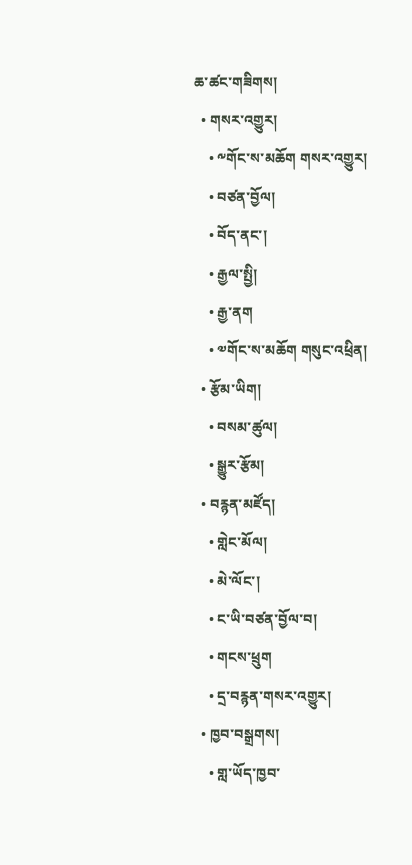ཆ་ཚང་གཟིགས།
  • གསར་འགྱུར།
    • ༸གོང་ས་མཆོག གསར་འགྱུར།
    • བཙན་བྱོལ།
    • བོད་ནང་།
    • རྒྱལ་སྤྱི།
    • རྒྱ་ནག
    • ༧གོང་ས་མཆོག གསུང་འཕྲིན།
  • རྩོམ་ཡིག།
    • བསམ་ཚུལ།
    • སྒྱུར་རྩོམ།
  • བརྙན་མཛོད།
    • གླེང་མོལ།
    • མེ་ལོང་།
    • ང་ཡི་བཙན་བྱོལ་བ།
    • གངས་ཕྲུག
    • དྲ་བརྙན་གསར་འགྱུར།
  • ཁྱབ་བསྒྲགས།
    • གླ་ཡོད་ཁྱབ་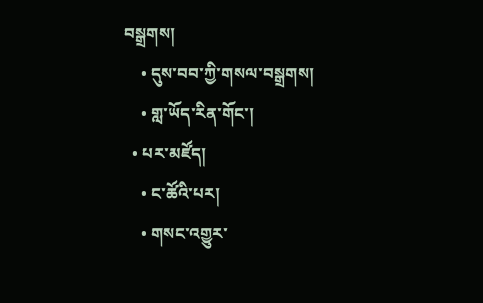བསྒྲགས།
    • དུས་བབ་ཀྱི་གསལ་བསྒྲགས།
    • གླ་ཡོད་རིན་གོང་།
  • པར་མཛོད།
    • ང་ཚོའི་པར།
    • གསང་འགྱུར་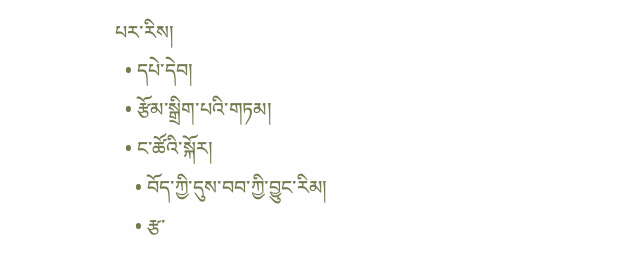པར་རིས།
  • དཔེ་དེབ།
  • རྩོམ་སྒྲིག་པའི་གཏམ།
  • ང་ཚོའི་སྐོར།
    • བོད་ཀྱི་དུས་བབ་ཀྱི་བྱུང་རིམ།
    • རྩ་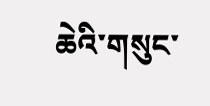ཆེའི་གསུང་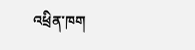འཕྲིན་ཁག